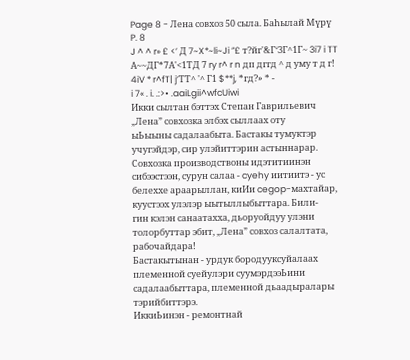Page 8 - Лена совхоз 50 сыла. Баһылай Мүрү
P. 8
J ^ ^ r» £ <’ Д 7~X*~li~Ji ”£ т?йг'&Г‘ЗГ^1Г~ 3i7 i TT А~~ДГ*7А'<1ТД 7 ry r^ r n дп дггд ^ д уму т д г! 4iV * r^fT| j’ТТ^ '^ Г1 $**j, *гд?» * -
i 7« . i. .:>• .aaiLgii^wfcUiwi
Икки сылтан бэттэх Степан Гаврильевич „Лена” совхозка элбэх сыллаах оту
ыЬыыны садалаабыта. Бастакы тумуктэр учугэйдэр, сир улэйиттэрин астыннарар.
Совхозка производствоны идэтитиинэн сибээстээн, сурун салаа - cyehy иитиитэ - ус
белеххе араарыллан, киИи cegop-махтайар, куустээх улэлэр ыытыллыбыттара. Били-
гин кэлэн санаатахха, дьоруойдуу улэни толорбуттар эбит, „Лена” совхоз салалтата,
рабочайдара!
Бастакытынан - урдук бородууксуйалаах племенной суейулэри суумэрдээЬини
садалаабыттара, племенной дьаадыралары тэрийбиттэрэ.
ИккиЬинэн - ремонтнай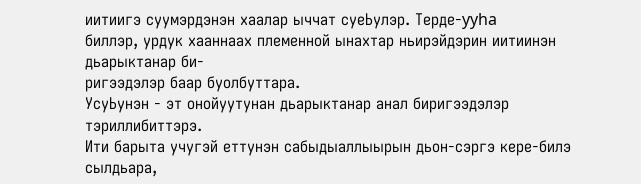иитиигэ суумэрдэнэн хаалар ыччат суеЬулэр. Терде-yyha
биллэр, урдук хааннаах племенной ынахтар ньирэйдэрин иитиинэн дьарыктанар би-
ригээдэлэр баар буолбуттара.
УсуЬунэн - эт онойуутунан дьарыктанар анал биригээдэлэр тэриллибиттэрэ.
Ити барыта учугэй еттунэн сабыдыаллыырын дьон-сэргэ кере-билэ сылдьара,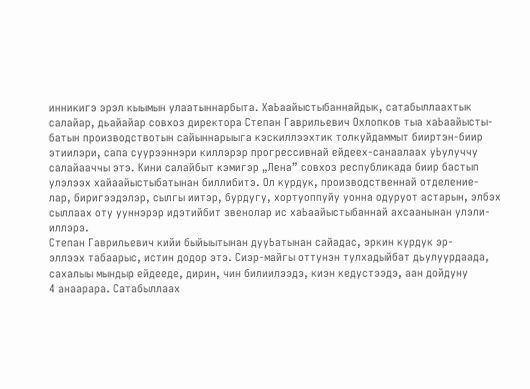инникигэ эрэл кыымын улаатыннарбыта. ХаЬаайыстыбаннайдык, сатабыллаахтык
салайар, дьайайар совхоз директора Степан Гаврильевич Охлопков тыа хаЬаайысты-
батын производствотын сайыннарыыга кэскиллээхтик толкуйдаммыт бииртэн-биир
этиилэри, сапа суурээннэри киллэрэр прогрессивнай ейдеех-санаалаах уЬулуччу
салайааччы этэ. Кини салайбыт кэмигэр „Лена” совхоз республикада биир бастып
улэлээх хайаайыстыбатынан биллибитэ. Ол курдук, производственнай отделение-
лар, биригээдэлэр, сылгы иитэр, бурдугу, хортуоппуйу уонна одуруот астарын, элбэх
сыллаах оту ууннэрэр идэтийбит звенолар ис хаЬаайыстыбаннай ахсаанынан улэли-
иллэрэ.
Степан Гаврильевич кийи быйыытынан дууЬатынан сайадас, эркин курдук эр-
эллээх табаарыс, истин додор этэ. Сиэр-майгы оттунэн тулхадыйбат дьулуурдаада,
сахалыы мындыр ейдееде, дирин, чин билиилээдэ, киэн кедустээдэ, аан дойдуну
4 анаарара. Сатабыллаах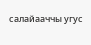салайааччы угус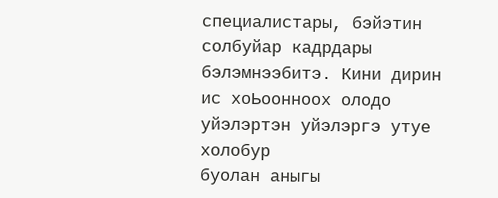специалистары, бэйэтин солбуйар кадрдары
бэлэмнээбитэ. Кини дирин ис хоЬоонноох олодо уйэлэртэн уйэлэргэ утуе холобур
буолан аныгы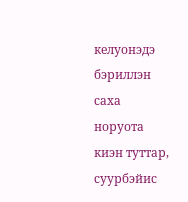келуонэдэ бэриллэн саха норуота киэн туттар, суурбэйис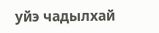уйэ чадылхай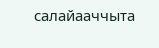салайааччыта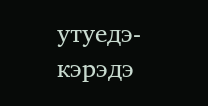утуедэ-кэрэдэ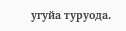угуйа туруода.